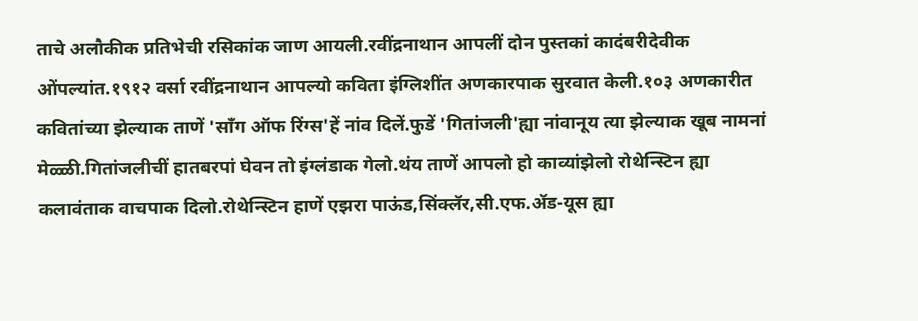ताचे अलौकीक प्रतिभेची रसिकांक जाण आयली.रवींद्रनाथान आपलीं दोन पुस्तकां कादंबरीदेवीक ओंपल्यांत.१९१२ वर्सा रवींद्रनाथान आपल्यो कविता इंग्लिशींत अणकारपाक सुरवात केली.१०३ अणकारीत कवितांच्या झेल्याक ताणें 'सॉंग ऑफ रिंग्स'हें नांव दिलें.फुडें 'गितांजली'ह्या नांवानूय त्या झेल्याक खूब नामनां मेळ्ळी.गितांजलीचीं हातबरपां घेवन तो इंग्लंडाक गेलो.थंय ताणें आपलो हो काव्यांझेलो रोथेन्स्टिन ह्या कलावंताक वाचपाक दिलो.रोथेन्स्टिन हाणें एझरा पाऊंड,सिंक्लॅर,सी.एफ.ॲड-यूस ह्या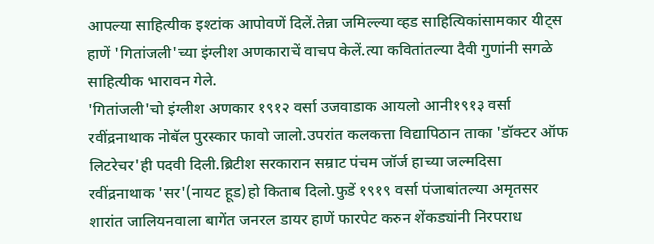आपल्या साहित्यीक इश्टांक आपोवणें दिलें.तेन्ना जमिल्ल्या व्हड साहित्यिकांसामकार यीट्स हाणें 'गितांजली'च्या इंग्लीश अणकाराचें वाचप केलें.त्या कवितांतल्या दैवी गुणांनी सगळे साहित्यीक भारावन गेले.
'गितांजली'चो इंग्लीश अणकार १९१२ वर्सा उजवाडाक आयलो आनी१९१३ वर्सा रवींद्रनाथाक नोबॅल पुरस्कार फावो जालो.उपरांत कलकत्ता विद्यापिठान ताका 'डॉक्टर ऑफ लिटरेचर'ही पदवी दिली.ब्रिटीश सरकारान सम्राट पंचम जॉर्ज हाच्या जल्मदिसा रवींद्रनाथाक 'सर'(नायट हूड)हो किताब दिलो.फुडें १९१९ वर्सा पंजाबांतल्या अमृतसर शारांत जालियनवाला बागेंत जनरल डायर हाणें फारपेट करुन शेंकड्यांनी निरपराध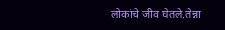लोकांचे जीव घेतले.तेन्ना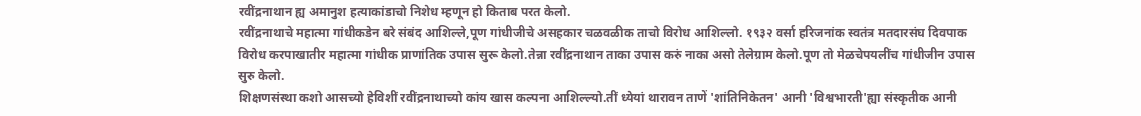रवींद्रनाथान ह्य अमानुश हत्याकांडाचो निशेध म्हणून हो किताब परत केलो.
रवींद्रनाथाचे महात्मा गांधीकडेन बरे संबंद आशिल्ले,पूण गांधीजीचे असहकार चळवळीक ताचो विरोध आशिल्लो. १९३२ वर्सा हरिजनांक स्वतंत्र मतदारसंघ दिवपाक विरोध करपाखातीर महात्मा गांधीक प्राणांतिक उपास सुरू केलो.तेन्ना रवींद्रनाथान ताका उपास करुं नाका असो तेलेग्राम केलो.पूण तो मेळचेपयलींच गांधीजीन उपास सुरु केलो.
शिक्षणसंस्था कशो आसच्यो हेविशीं रवींद्रनाथाच्यो कांय खास कल्पना आशिल्ल्यो.तीं ध्येयां थारावन ताणें 'शांतिनिकेतन' आनी 'विश्वभारती'ह्या संस्कृतीक आनी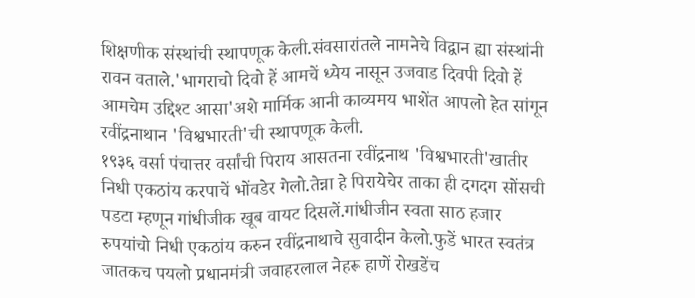शिक्षणीक संस्थांची स्थापणूक केली.संवसारांतले नामनेचे विद्वान ह्या संस्थांनी रावन वताले.'भागराचो दिवो हें आमचें ध्येय नासून उजवाड दिवपी दिवो हें आमचेम उद्दिश्ट आसा'अशे मार्मिक आनी काव्यमय भाशेंत आपलो हेत सांगून रवींद्रनाथान 'विश्वभारती'ची स्थापणूक केली.
१९३६ वर्सा पंचात्तर वर्सांची पिराय आसतना रवींद्रनाथ 'विश्वभारती'खातीर निधी एकठांय करपाचें भोंवडेर गेलो.तेन्ना हे पिरायेचेर ताका ही दगदग सोंसची पडटा म्हणून गांधीजीक खूब वायट दिसलें.गांधीजीन स्वता साठ हजार रुपयांचो निधी एकठांय करुन रवींद्रनाथाचे सुवादीन केलो.फुडें भारत स्वतंत्र जातकच पयलो प्रधानमंत्री जवाहरलाल नेहरू हाणें रोखडेंच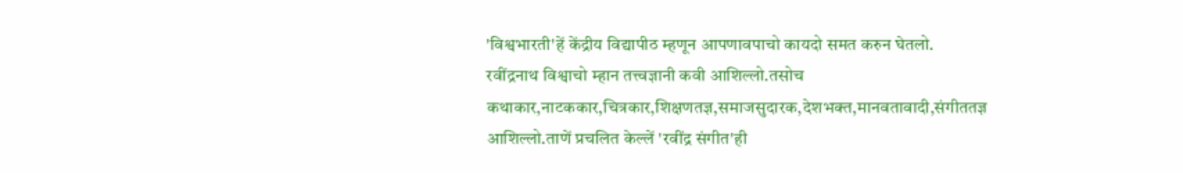'विश्वभारती'हें केंद्रीय विद्यापीठ म्हणून आपणावपाचो कायदो समत करुन घेतलो.
रवींद्रनाथ विश्वाचो म्हान तत्त्वज्ञानी कवी आशिल्लो.तसोच कथाकार,नाटककार,चित्रकार,शिक्षणतज्ञ,समाजसुदारक,देशभक्त,मानवतावादी,संगीततज्ञ आशिल्लो.ताणें प्रचलित केल्लें 'रवींद्र संगीत'ही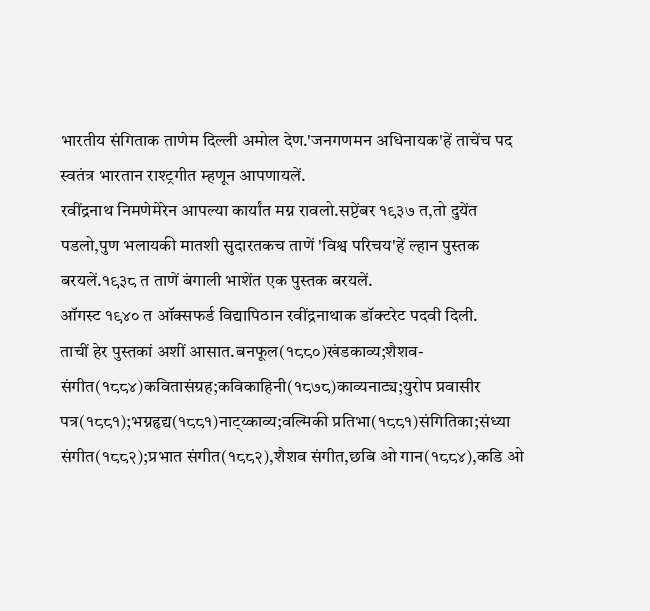भारतीय संगिताक ताणेम दिल्ली अमोल देण.'जनगणमन अधिनायक'हें ताचेंच पद स्वतंत्र भारतान राश्ट्रगीत म्हणून आपणायलें.
रवींद्रनाथ निमणेमेरेन आपल्या कार्यांत मग्न रावलो.सप्टेंबर १९३७ त,तो दुयेंत पडलो,पुण भलायकी मातशी सुदारतकच ताणें 'विश्व परिचय'हें ल्हान पुस्तक बरयलें.१९३८ त ताणें बंगाली भाशेंत एक पुस्तक बरयलें.
ऑगस्ट १९४० त ऑक्सफर्ड विद्यापिठान रवींद्रनाथाक डॉक्टरेट पदवी दिली.
ताचीं हेर पुस्तकां अशीं आसात.बनफूल(१८८०)खंडकाव्य;शैशव-संगीत(१८८४)कवितासंग्रह;कविकाहिनी(१८७८)काव्यनाट्य;युरोप प्रवासीर पत्र(१८८१);भग्नहृद्य(१८८१)नाट्य्काव्य;वल्मिकी प्रतिभा(१८८१)संगितिका;संध्या संगीत(१८८२);प्रभात संगीत(१८८२),शैशव संगीत,छबि ओ गान(१८८४),कडि ओ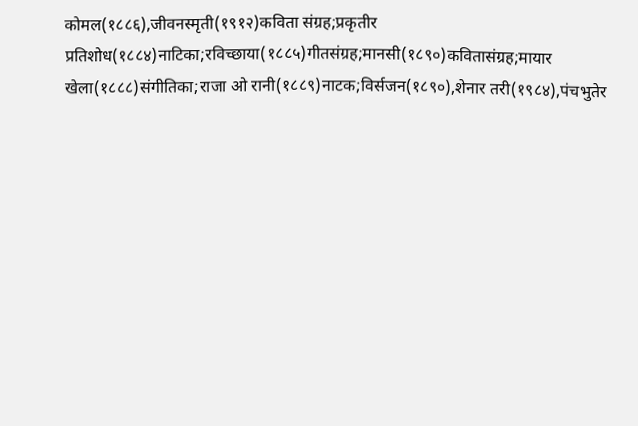कोमल(१८८६),जीवनस्मृती(१९१२)कविता संग्रह;प्रकृतीर प्रतिशोध(१८८४)नाटिका;रविच्छाया(१८८५)गीतसंग्रह;मानसी(१८९०)कवितासंग्रह;मायार खेला(१८८८)संगीतिका;राजा ओ रानी(१८८९)नाटक;विर्सजन(१८९०),शेनार तरी(१९८४),पंचभुतेर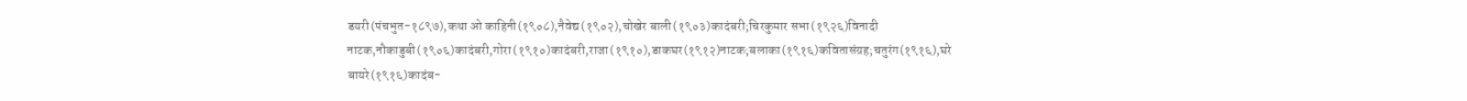डयरी(पंचभुत-१८९७),कथा ओ काहिनी(१९०८),नैवेद्य(१९०२),चोखेर बाली(१९०३)कादंबरी;चिरकुमार सभा(१९२६)विनादी नाटक,नौकाडुबी(१९०६)कादंबरी,गोरा(१९१०)कादंबरी,राजा(१९१०),डाकघर(१९१२)नाटक;बलाका(१९१६)कवितासंग्रह;चतुरंग(१९१६),घरे बायरे(१९१६)कादंब-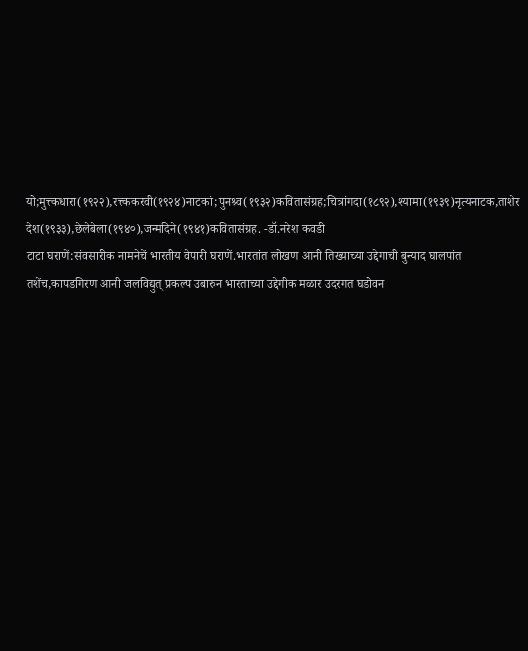यो;मुत्त्कधारा(१९२२),रत्त्ककरवी(१९२४)नाटकां;पुनश्र्व(१९३२)कवितासंग्रह;चित्रांगदा(१८९२),श्यामा(१९३९)नृत्यनाटक,ताशेर देश(१९३३),छेलेबेला(१९४०),जन्मदिने(१९४१)कवितासंग्रह. -डॉ.नरेश कवडी
टाटा घराणें:संवसारीक नामनेचें भारतीय वेपारी घराणें.भारतांत लोखण आनी तिख्याच्या उद्देगाची बुन्याद घालपांत तशेंच,कापडगिरण आनी जलविद्युत् प्रकल्प उबारुन भारताच्या उद्देगीक मळार उदरगत घडोवन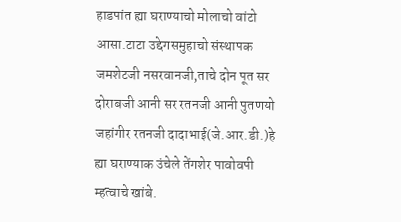हाडपांत ह्या घराण्याचो मोलाचो वांटो आसा.टाटा उद्देगसमुहाचो संस्थापक जमशेटजी नसरवानजी,ताचे दोन पूत सर दोराबजी आनी सर रतनजी आनी पुतणयो जहांगीर रतनजी दादाभाई(जे.आर.डी.)हे ह्या घराण्याक उंचेले तेंगशेर पावोवपी म्हत्वाचे खांबे.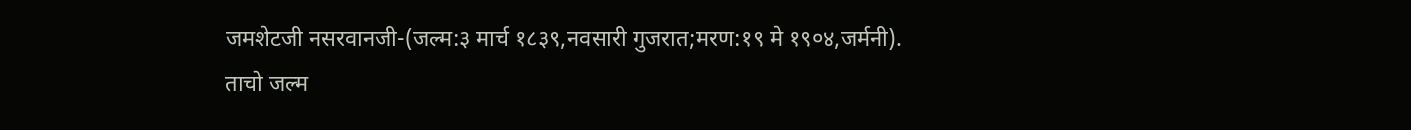जमशेटजी नसरवानजी-(जल्म:३ मार्च १८३९,नवसारी गुजरात;मरण:१९ मे १९०४,जर्मनी).
ताचो जल्म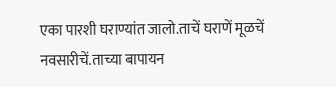एका पारशी घराण्यांत जालो.ताचें घराणें मूळचें नवसारीचें.ताच्या बापायन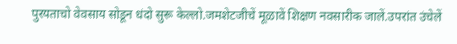पुरयताचो वेवसाय सोडून धंदो सुरू केल्लो.जमशेटजीचें मूळावें शिक्षण नवसारीक जालें.उपरांत उंचेलें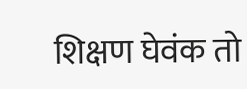शिक्षण घेवंक तो